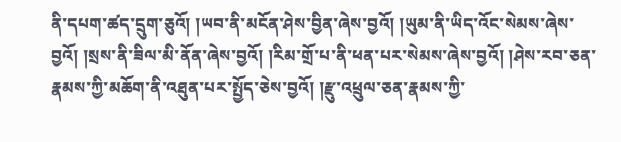ནི་དཔག་ཚད་དྲུག་ཅུའོ། །ཡབ་ནི་མངོན་ཤེས་བྱིན་ཞེས་བྱའོ། །ཡུམ་ནི་ཡིད་འོང་སེམས་ཞེས་བྱའོ། །སྲས་ནི་ཟིལ་མི་ནོན་ཞེས་བྱའོ། །རིམ་གྲོ་པ་ནི་ཕན་པར་སེམས་ཞེས་བྱའོ། །ཤེས་རབ་ཅན་རྣམས་ཀྱི་མཆོག་ནི་འཐུན་པར་སྤྱོད་ཅེས་བྱའོ། །རྫུ་འཕྲུལ་ཅན་རྣམས་ཀྱི་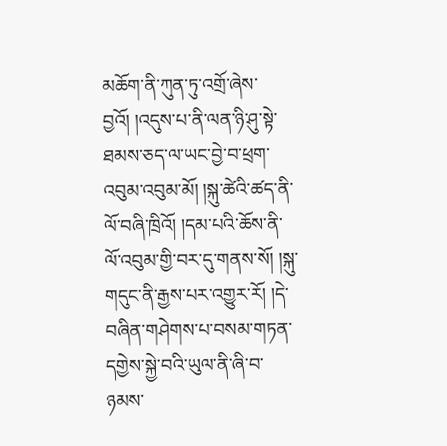མཆོག་ནི་ཀུན་ཏུ་འགྲོ་ཞེས་བྱའོ། །འདུས་པ་ནི་ལན་ཉི་ཤུ་སྟེ་ཐམས་ཅད་ལ་ཡང་བྱེ་བ་ཕྲག་འབུམ་འབུམ་མོ། །སྐུ་ཚེའི་ཚད་ནི་ལོ་བཞི་ཁྲིའོ། །དམ་པའི་ཆོས་ནི་ལོ་འབུམ་གྱི་བར་དུ་གནས་སོ། །སྐུ་གདུང་ནི་རྒྱས་པར་འགྱུར་རོ། །དེ་བཞིན་གཤེགས་པ་བསམ་གཏན་དགྱེས་སྐྱེ་བའི་ཡུལ་ནི་ཞི་བ་ཉམས་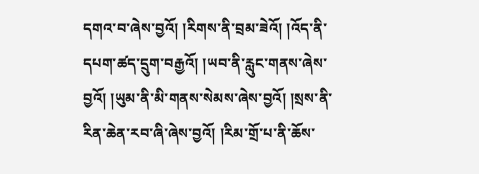དགའ་བ་ཞེས་བྱའོ། །རིགས་ནི་བྲམ་ཟེའོ། །འོད་ནི་དཔག་ཚད་དྲུག་བརྒྱའོ། །ཡབ་ནི་རླུང་གནས་ཞེས་བྱའོ། །ཡུམ་ནི་མི་གནས་སེམས་ཞེས་བྱའོ། །སྲས་ནི་རིན་ཆེན་རབ་ཞི་ཞེས་བྱའོ། །རིམ་གྲོ་པ་ནི་ཆོས་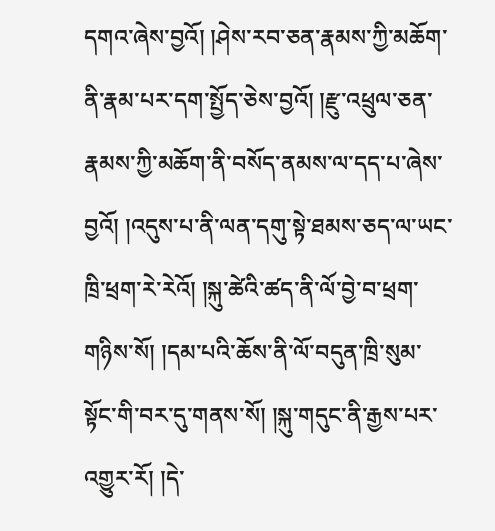དགའ་ཞེས་བྱའོ། །ཤེས་རབ་ཅན་རྣམས་ཀྱི་མཆོག་ནི་རྣམ་པར་དག་སྤྱོད་ཅེས་བྱའོ། །རྫུ་འཕྲུལ་ཅན་རྣམས་ཀྱི་མཆོག་ནི་བསོད་ནམས་ལ་དད་པ་ཞེས་བྱའོ། །འདུས་པ་ནི་ལན་དགུ་སྟེ་ཐམས་ཅད་ལ་ཡང་ཁྲི་ཕྲག་རེ་རེའོ། །སྐུ་ཚེའི་ཚད་ནི་ལོ་བྱེ་བ་ཕྲག་གཉིས་སོ། །དམ་པའི་ཆོས་ནི་ལོ་བདུན་ཁྲི་སུམ་སྟོང་གི་བར་དུ་གནས་སོ། །སྐུ་གདུང་ནི་རྒྱས་པར་འགྱུར་རོ། །དེ་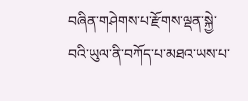བཞིན་གཤེགས་པ་རྫོགས་ལྡན་སྐྱེ་བའི་ཡུལ་ནི་བཀོད་པ་མཐའ་ཡས་པ་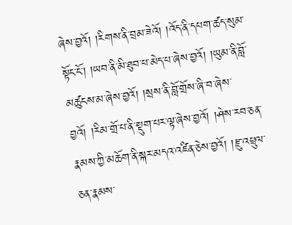ཞེས་བྱའོ། །རིགས་ནི་བྲམ་ཟེའོ། །འོད་ནི་དཔག་ཚད་སུམ་སྟོང་ངོ་། །ཡབ་ནི་མི་ཐུབ་པ་མེད་པ་ཞེས་བྱའོ། །ཡུམ་ནི་བློ་མཚུངས་མ་ཞེས་བྱའོ། །སྲས་ནི་བློ་གྲོས་ཞི་བ་ཞེས་བྱའོ། །རིམ་གྲོ་པ་ནི་སྡུག་པར་ལྟ་ཞེས་བྱའོ། །ཤེས་རབ་ཅན་རྣམས་ཀྱི་མཆོག་ནི་སྐར་མདའ་འཛིན་ཅེས་བྱའོ། །རྫུ་འཕྲུལ་ཅན་རྣམས་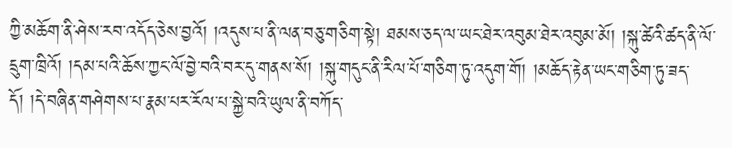ཀྱི་མཆོག་ནི་ཤེས་རབ་འདོད་ཅེས་བྱའོ། །འདུས་པ་ནི་ལན་བཅུ་གཅིག་སྟེ། ཐམས་ཅད་ལ་ཡང་ཐེར་འབུམ་ཐེར་འབུམ་མོ། །སྐུ་ཚེའི་ཚད་ནི་ལོ་དྲུག་ཁྲིའོ། །དམ་པའི་ཆོས་ཀྱང་ལོ་བྱེ་བའི་བར་དུ་གནས་སོ། །སྐུ་གདུང་ནི་རིལ་པོ་གཅིག་ཏུ་འདུག་གོ། །མཆོད་རྟེན་ཡང་གཅིག་ཏུ་ཟད་དོ། །དེ་བཞིན་གཤེགས་པ་རྣམ་པར་རོལ་པ་སྐྱེ་བའི་ཡུལ་ནི་བཀོད་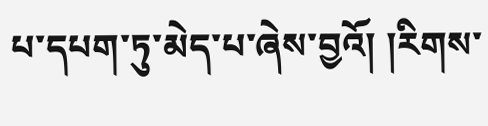པ་དཔག་ཏུ་མེད་པ་ཞེས་བྱའོ། །རིགས་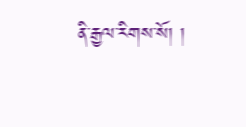ནི་རྒྱལ་རིགས་སོ། །